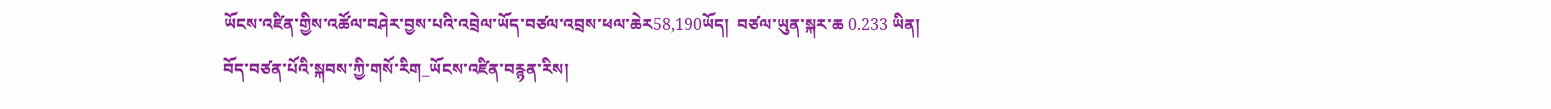ཡོངས་འཛིན་གྱིས་འཚོལ་བཤེར་བྱས་པའི་འབྲེལ་ཡོད་བཙལ་འབྲས་ཕལ་ཆེར58,190ཡོད།  བཙལ་ཡུན་སྐར་ཆ 0.233 ཡིན།
བོད་བཙན་པོའི་སྐབས་ཀྱི་གསོ་རིག_ཡོངས་འཛིན་བརྙན་རིས།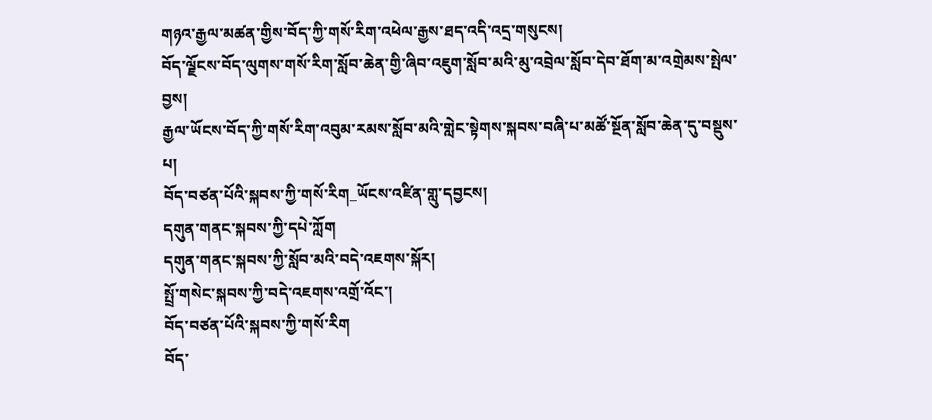གཉའ་རྒྱལ་མཚན་གྱིས་བོད་ཀྱི་གསོ་རིག་འཕེལ་རྒྱས་ཐད་འདི་འདྲ་གསུངས།
བོད་ལྗོངས་བོད་ལུགས་གསོ་རིག་སློབ་ཆེན་གྱི་ཞིབ་འཇུག་སློབ་མའི་མུ་འབྲེལ་སློབ་དེབ་ཐོག་མ་འགྲེམས་སྤེལ་བྱས།
རྒྱལ་ཡོངས་བོད་ཀྱི་གསོ་རིག་འབུམ་རམས་སློབ་མའི་གླེང་སྟེགས་སྐབས་བཞི་པ་མཚོ་སྔོན་སློབ་ཆེན་དུ་བསྡུས་པ།
བོད་བཙན་པོའི་སྐབས་ཀྱི་གསོ་རིག_ཡོངས་འཛིན་གླུ་དབྱངས།
དགུན་གནང་སྐབས་ཀྱི་དཔེ་ཀློག
དགུན་གནང་སྐབས་ཀྱི་སློབ་མའི་བདེ་འཇགས་སྐོར།
སྤྲོ་གསེང་སྐབས་ཀྱི་བདེ་འཇགས་འགྲོ་འོང་།
བོད་བཙན་པོའི་སྐབས་ཀྱི་གསོ་རིག
བོད་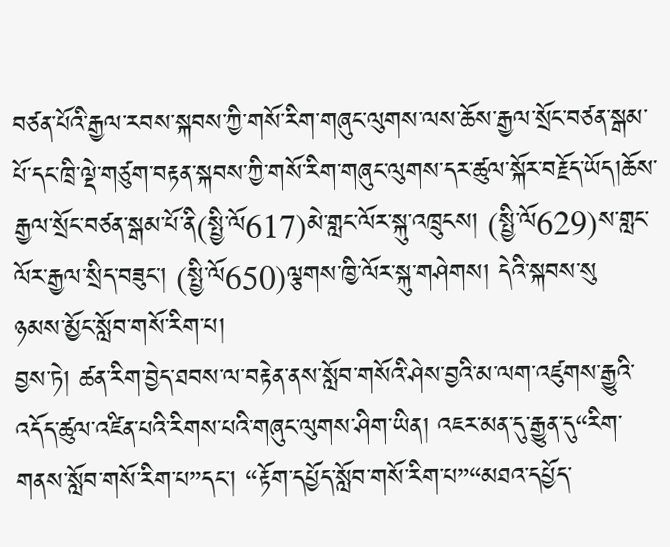བཙན་པོའི་རྒྱལ་རབས་སྐབས་ཀྱི་གསོ་རིག་གཞུང་ལུགས་ལས་ཆོས་རྒྱལ་སྲོང་བཙན་སྒམ་པོ་དང་ཁྲི་ལྡེ་གཙུག་བརྟན་སྐབས་ཀྱི་གསོ་རིག་གཞུང་ལུགས་དར་ཚུལ་སྐོར་བརྗོད་ཡོད།ཆོས་རྒྱལ་སྲོང་བཙན་སྒམ་པོ་ནི(སྤྱི་ལོ617)མེ་གླང་ལོར་སྐུ་འཁྲུངས། (སྤྱི་ལོ629)ས་གླང་ལོར་རྒྱལ་སྲིད་བཟུང་། (སྤྱི་ལོ650)ལྕགས་ཁྱི་ལོར་སྐུ་གཤེགས། དེའི་སྐབས་སུ
ཉམས་མྱོང་སློབ་གསོ་རིག་པ།
བྱས་ཏེ། ཚན་རིག་བྱེད་ཐབས་ལ་བརྟེན་ནས་སློབ་གསོའི་ཤེས་བྱའི་མ་ལག་འཛུགས་རྒྱུའི་འདོད་ཚུལ་འཛིན་པའི་རིགས་པའི་གཞུང་ལུགས་ཤིག་ཡིན། འཇར་མན་དུ་རྒྱུན་དུ“རིག་གནས་སློབ་གསོ་རིག་པ”དང་། “རྟོག་དཔྱོད་སློབ་གསོ་རིག་པ”“མཐའ་དཔྱོད་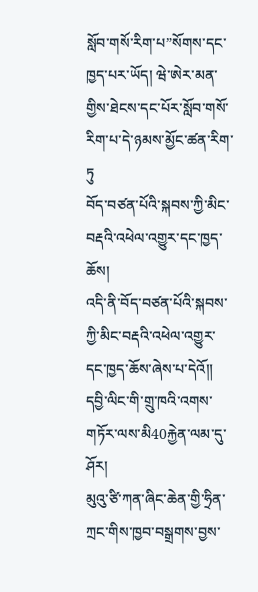སློབ་གསོ་རིག་པ”སོགས་དང་ཁྱད་པར་ཡོད། ཝེ་ཨེར་མན་གྱིས་ཐེངས་དང་པོར་སློབ་གསོ་རིག་པ་དེ་ཉམས་མྱོང་ཚན་རིག་ཏུ
བོད་བཙན་པོའི་སྐབས་ཀྱི་མིང་བརྡའི་འཕེལ་འགྱུར་དང་ཁྱད་ཆོས།
འདི་ནི་བོད་བཙན་པོའི་སྐབས་ཀྱི་མིང་བརྡའི་འཕེལ་འགྱུར་དང་ཁྱད་ཆོས་ཞེས་པ་དེའོ༎
དབྱི་ལིང་གི་གྲུ་ཁའི་འགས་གཏོར་ལས་མི40རྐྱེན་ལམ་དུ་ཤོར།
མུའུ་ཙི་ཀན་ཞིང་ཆེན་གྱི་ཧྲིན་ཀྲང་གིས་ཁྱབ་བསྒྲགས་བྱས་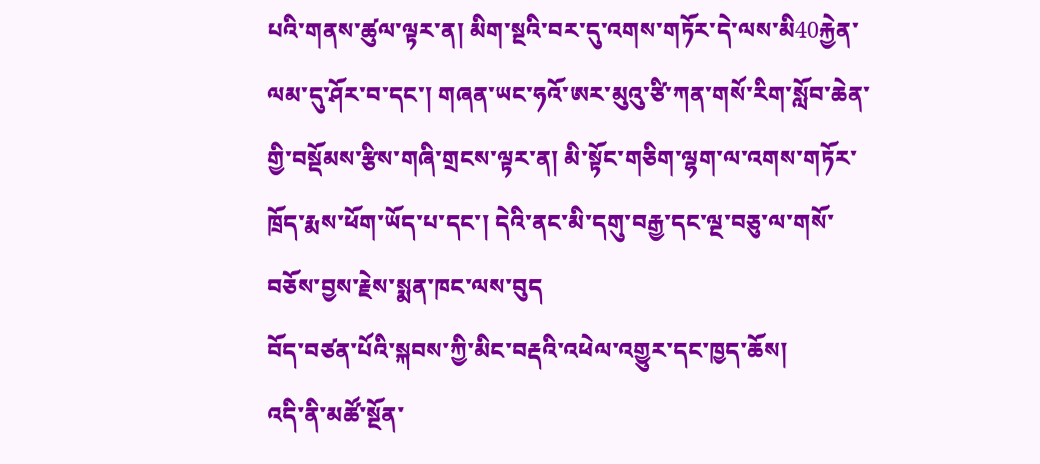པའི་གནས་ཚུལ་ལྟར་ན། མིག་སྔའི་བར་དུ་འགས་གཏོར་དེ་ལས་མི40རྐྱེན་ལམ་དུ་ཤོར་བ་དང་། གཞན་ཡང་ཧའོ་ཨར་མུའུ་ཙི་ཀན་གསོ་རིག་སློབ་ཆེན་གྱི་བསྡོམས་རྩིས་གཞི་གྲངས་ལྟར་ན། མི་སྟོང་གཅིག་ལྷག་ལ་འགས་གཏོར་ཁྲོད་རྨས་ཕོག་ཡོད་པ་དང་། དེའི་ནང་མི་དགུ་བརྒྱ་དང་ལྔ་བཅུ་ལ་གསོ་བཅོས་བྱས་རྗེས་སྨན་ཁང་ལས་བུད
བོད་བཙན་པོའི་སྐབས་ཀྱི་མིང་བརྡའི་འཕེལ་འགྱུར་དང་ཁྱད་ཆོས།
འདི་ནི་མཚོ་སྔོན་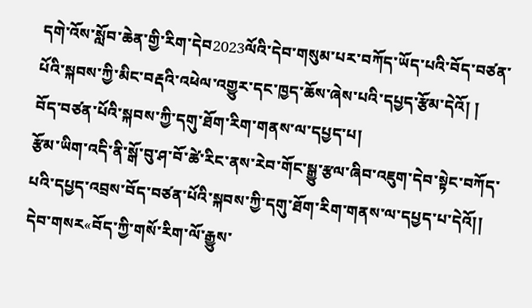དགེ་འོས་སློབ་ཆེན་གྱི་རིག་དེབ2023ལོའི་དེབ་གསུམ་པར་བཀོད་ཡོད་པའི་བོད་བཙན་པོའི་སྐབས་ཀྱི་མིང་བརྡའི་འཕེལ་འགྱུར་དང་ཁྱད་ཆོས་ཞེས་པའི་དཔྱད་རྩོམ་དེའོ། །
བོད་བཙན་པོའི་སྐབས་ཀྱི་དགུ་ཐོག་རིག་གནས་ལ་དཔྱད་པ།
རྩོམ་ཡིག་འདི་ནི་སྒོ་བུ་ཤ་བོ་ཚེ་རིང་ནས་རེབ་གོང་སྒྱུ་རྩལ་ཞིབ་འཇུག་དེབ་སྟེང་བཀོད་པའི་དཔྱད་འབྲས་བོད་བཙན་པོའི་སྐབས་ཀྱི་དགུ་ཐོག་རིག་གནས་ལ་དཔྱད་པ་དེའོ།།
དེབ་གསར«བོད་ཀྱི་གསོ་རིག་ལོ་རྒྱུས་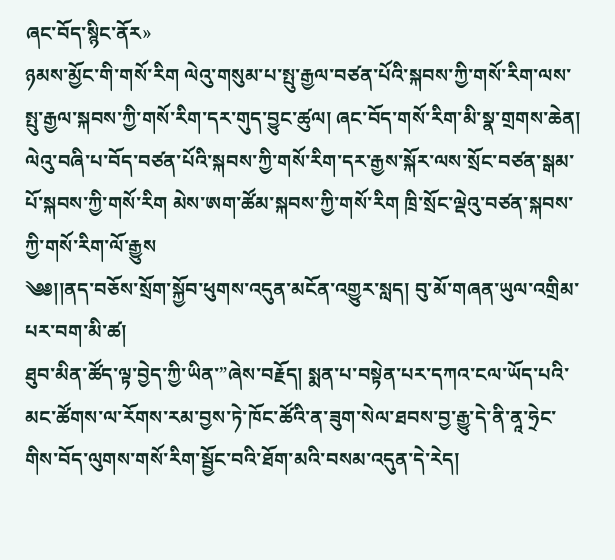ཞང་བོད་སྙིང་ནོར»
ཉམས་མྱོང་གི་གསོ་རིག ལེའུ་གསུམ་པ་སྤུ་རྒྱལ་བཙན་པོའི་སྐབས་ཀྱི་གསོ་རིག་ལས་སྤུ་རྒྱལ་སྐབས་ཀྱི་གསོ་རིག་དར་གུད་བྱུང་ཚུལ། ཞང་བོད་གསོ་རིག་མི་སྣ་གྲགས་ཆེན། ལེའུ་བཞི་པ་བོད་བཙན་པོའི་སྐབས་ཀྱི་གསོ་རིག་དར་རྒྱས་སྐོར་ལས་སྲོང་བཙན་སྒམ་པོ་སྐབས་ཀྱི་གསོ་རིག མེས་ཨག་ཚོམ་སྐབས་ཀྱི་གསོ་རིག ཁྲི་སྲོང་ལྡེའུ་བཙན་སྐབས་ཀྱི་གསོ་རིག་ལོ་རྒྱུས
༄༅།།ནད་བཅོས་སྲོག་སྐྱོབ་ཕུགས་འདུན་མངོན་འགྱུར་སླད། བུ་མོ་གཞན་ཡུལ་འགྲིམ་པར་བག་མི་ཚ།
ཐུབ་མིན་ཚོད་ལྟ་བྱེད་ཀྱི་ཡིན་”ཞེས་བརྗོད། སྨན་པ་བསྟེན་པར་དཀའ་ངལ་ཡོད་པའི་མང་ཚོགས་ལ་རོགས་རམ་བྱས་ཏེ་ཁོང་ཚོའི་ན་ཟུག་སེལ་ཐབས་བྱ་རྒྱུ་དེ་ནི་ནཱ་ཧྲེང་གིས་བོད་ལུགས་གསོ་རིག་སྦྱོང་བའི་ཐོག་མའི་བསམ་འདུན་དེ་རེད།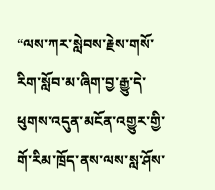“ལས་ཀར་སླེབས་རྗེས་གསོ་རིག་སློབ་མ་ཞིག་བྱ་རྒྱུ་དེ་ཕུགས་འདུན་མངོན་འགྱུར་གྱི་གོ་རིམ་ཁྲོད་ནས་ལས་སླ་ཤོས་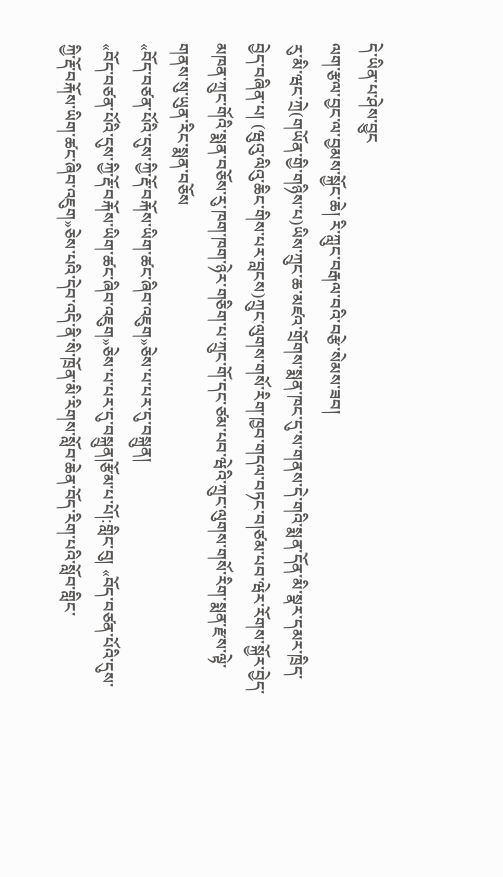དེ་ཡིན་པ་ཤེས་བྱུང
ལག་རྩལ་བྱང་ལ་བྱམས་སྐྱོང་ཆེ། རི་ཀླུང་བརྒལ་བའི་བརྩེ་སེམས་ཟབ།
རུ་མི་ཝང་ཀྲེ(གཡོན་གྱི་གཉིས་པ)ཡིས་ཀྲུང་ཆ་མཛའ་གྲོགས་སྨན་ཁང་དུ་ས་གནས་དེ་གའི་སྨན་དོན་མི་སྣར་དམར་ཁྲིད་བྱེད་བཞིན་པ། (ཝུའུ་ལིའུ་ཆིང་གིས་པར་བླངས)ཀྲུང་ལུགས་གསོ་རིག་ཁྱབ་གདལ་བཏང་བ།ཙམ་པབ་ཝེར་རོགས་སྐྱོར་བྱེད་མཁན་ཀྲུང་གོའི་སྨན་བཅོས་རུ་ཁག་ཁག་ཉེར་གཅིག་པ་ཀྲུང་གོ་དང་ཙམ་པབ་ཝེའི་ཀྲུང་ལུགས་གསོ་རིག་སྨན་རྫས་ལྟེ་གནས་སུ་ཡུན་རིང་སྨན་བཅོས
«བོད་བཙན་པོའི་དུས་ཀྱི་རྡོ་བརྐོས་ཡིག་ཚང་ཞིབ་འཇུག»ཅེས་པ་པར་དུ་བསྐྲུན།
«བོད་བཙན་པོའི་དུས་ཀྱི་རྡོ་བརྐོས་ཡིག་ཚང་ཞིབ་འཇུག»ཅེས་པ་པར་དུ་བསྐྲུན།རྩོམ་པ་པོ།:གླིང་བུ། «བོད་བཙན་པོའི་དུས་ཀྱི་རྡོ་བརྐོས་ཡིག་ཚང་ཞིབ་འཇུག»ཅེས་པའི་དེབ་འདི་ནི་སི་ཁྲོན་མི་རིགས་སློབ་ཆེན་བོད་རིག་པའི་སློབ་གླིང་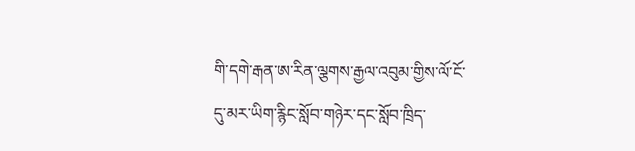གི་དགེ་རྒན་ཨ་རིན་ལྕགས་རྒྱལ་འབུམ་གྱིས་ལོ་ངོ་དུ་མར་ཡིག་རྙིང་སློབ་གཉེར་དང་སློབ་ཁྲིད་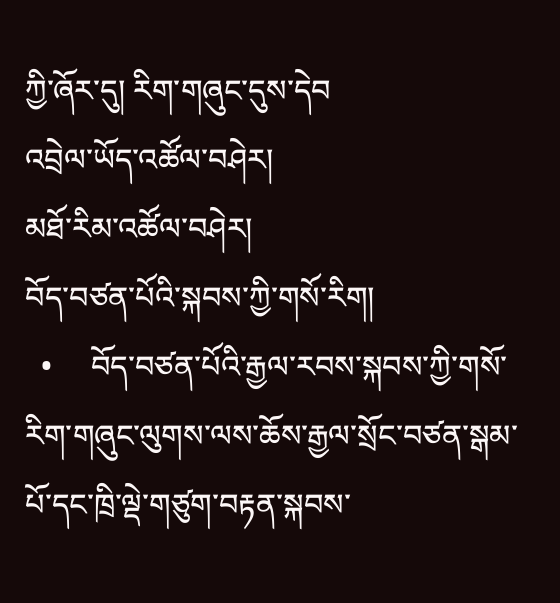ཀྱི་ཞོར་དུ། རིག་གཞུང་དུས་དེབ
འབྲེལ་ཡོད་འཚོལ་བཤེར།
མཐོ་རིམ་འཚོལ་བཤེར།
བོད་བཙན་པོའི་སྐབས་ཀྱི་གསོ་རིག།
  •     བོད་བཙན་པོའི་རྒྱལ་རབས་སྐབས་ཀྱི་གསོ་རིག་གཞུང་ལུགས་ལས་ཆོས་རྒྱལ་སྲོང་བཙན་སྒམ་པོ་དང་ཁྲི་ལྡེ་གཙུག་བརྟན་སྐབས་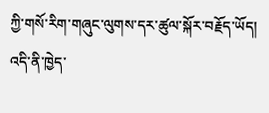ཀྱི་གསོ་རིག་གཞུང་ལུགས་དར་ཚུལ་སྐོར་བརྗོད་ཡོད།
འདི་ནི་ཁྱེད་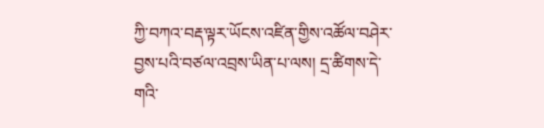ཀྱི་བཀའ་བརྡ་ལྟར་ཡོངས་འཛིན་གྱིས་འཚོལ་བཤེར་བྱས་པའི་བཙལ་འབྲས་ཡིན་པ་ལས། དྲ་ཚིགས་དེ་གའི་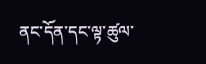ནང་དོན་དང་ལྟ་ཚུལ་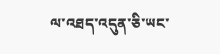ལ་འཐད་འདུན་ཅི་ཡང་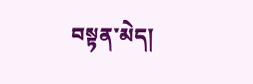བསྟན་མེད།